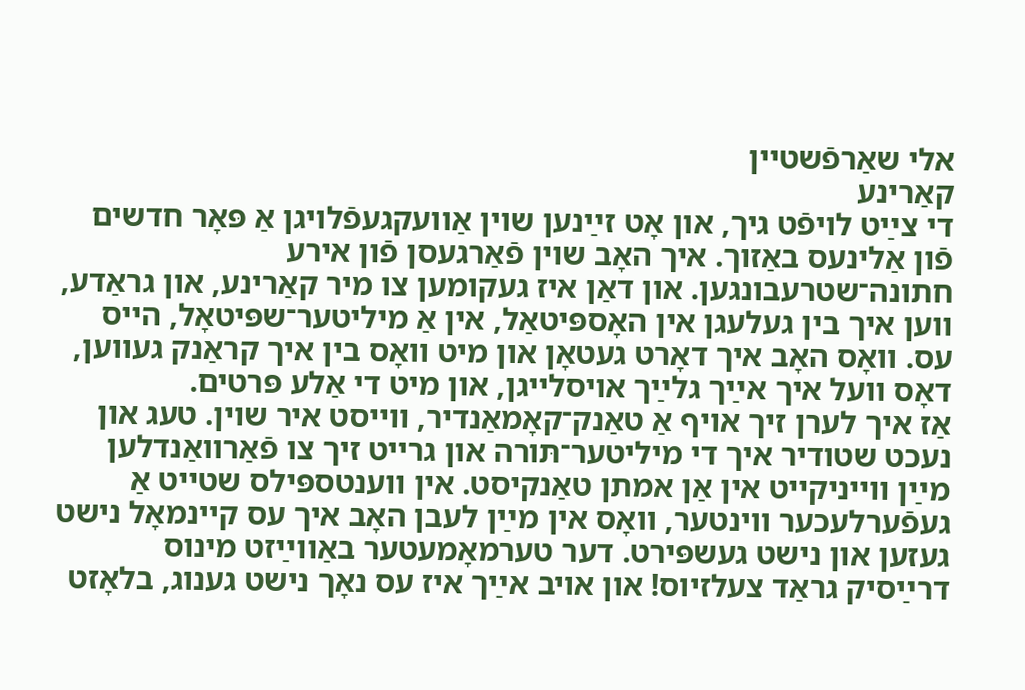אלי שאַרפֿשטיין
קאַרינע
די צײַט לויפֿט גיך, און אָט זײַנען שוין אַוועקגעפֿלויגן אַ פּאָר חדשים פֿון אַלינעס באַזוך. איך האָב שוין פֿאַרגעסן פֿון אירע חתונה־שטרעבונגען. און דאַן איז געקומען צו מיר קאַרינע, און גראַדע, ווען איך בין געלעגן אין האָספּיטאַל, אין אַ מיליטער־שפּיטאָל, הייס עס. וואָס האָב איך דאָרט געטאָן און מיט וואָס בין איך קראַנק געווען, דאָס וועל איך אײַך גלײַך אויסלייגן, און מיט די אַלע פּרטים.
אַז איך לערן זיך אויף אַ טאַנק־קאָמאַנדיר, ווייסט איר שוין. טעג און נעכט שטודיר איך די מיליטער־תּורה און גרייט זיך צו פֿאַרוואַנדלען מײַן ווייניקייט אין אַן אמתן טאַנקיסט. אין ווענטספּילס שטייט אַ געפֿערלעכער ווינטער, וואָס אין מײַן לעבן האָב איך עס קיינמאָל נישט געזען און נישט געשפּירט. דער טערמאָמעטער באַווײַזט מינוס דרײַסיק גראַד צעלזיוס! און אויב אײַך איז עס נאָך נישט גענוג, בלאָזט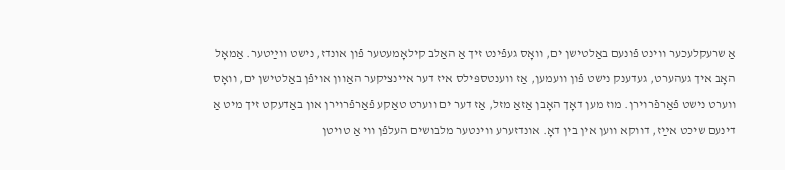אַ שרעקלעכער ווינט פֿונעם באַלטישן ים, וואָס געפֿינט זיך אַ האַלב קילאָמעטער פֿון אונדז, נישט ווײַטער. אַמאָל האָב איך געהערט, געדענק נישט פֿון וועמען, אַז ווענטספּילס איז דער איינציקער האַוון אויפֿן באַלטישן ים, וואָס ווערט נישט פֿאַרפֿרוירן. מוז מען דאָך האָבן אַזאַ מזל, אַז דער ים ווערט טאַקע פֿאַרפֿרוירן און באַדעקט זיך מיט אַ דינעם שיכט אײַז, דווקא ווען אין בין דאָ. אונדזערע ווינטער מלבושים העלפֿן ווי אַ טויטן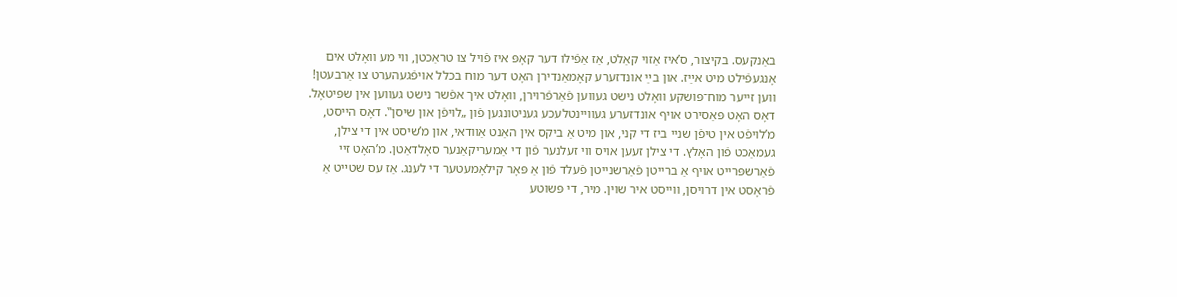באַנקעס. בקיצור, ס’איז אַזוי קאַלט, אַז אַפֿילו דער קאָפּ איז פֿויל צו טראַכטן, ווי מע וואָלט אים אָנגעפֿילט מיט אײַז. און בײַ אונדזערע קאָמאַנדירן האָט דער מוח בכלל אויפֿגעהערט צו אַרבעטן! ווען זייער מוח־פּושקע וואָלט נישט געווען פֿאַרפֿרוירן, וואָלט איך אפֿשר נישט געווען אין שפּיטאָל.
דאָס האָט פּאַסירט אויף אונדזערע געוויינטלעכע געניטונגען פֿון „לויפֿן און שיסן‟. דאָס הייסט, מ’לויפֿט אין טיפֿן שניי ביז די קני, און מיט אַ ביקס אין האַנט אַוודאי, און מ’שיסט אין די צילן, געמאַכט פֿון האָלץ. די צילן זעען אויס ווי זעלנער פֿון די אַמעריקאַנער סאָלדאַטן. מ’האָט זיי פֿאַרשפּרייט אויף אַ ברייטן פֿאַרשנייטן פֿעלד פֿון אַ פּאָר קילאָמעטער די לענג. אַז עס שטײט אַ פֿראָסט אין דרויסן, ווייסט איר שוין. מיר, די פּשוטע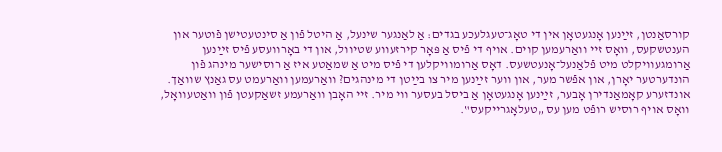קורסאַנטן, זײַנען אָנגעטאָן אין די טאָג־טעגלעכע בגדים: אַ לאַנגער שינעל, אַ היטל פֿון אַ סינטעטישן פֿוטער און הענטשקעס, וואָס זיי וואַרעמען קוים. אויף די פֿיס אַ פּאָר קירזעווע שטיוול, און די באָרוועסע פֿיס זײַנען אַרומגעוויקלט מיט פֿלאַנעל־אָנעטשעס. דאָס אַרומוויקלען די פֿיס מיט אַ שמאַטע איז אַ רוסישער מינהג פֿון הונדערטער יאָרן, און אפֿשר מער, און ווער זײַנען מיר צו בײַטן די מינהגים? וואַרעמען וואַרעמט עס גאַנץ שוואַך. אונדזערע קאָמאַנדירן אָבער, זײַנען אָנגעטאָן אַ ביסל בעסער ווי מיר. זיי האָבן וואַרעמע זשאַקעטן פֿון וואַטעוואָל, וואָס אויף רוסיש רופֿט מען עס „טעלאָגרייקעס‟.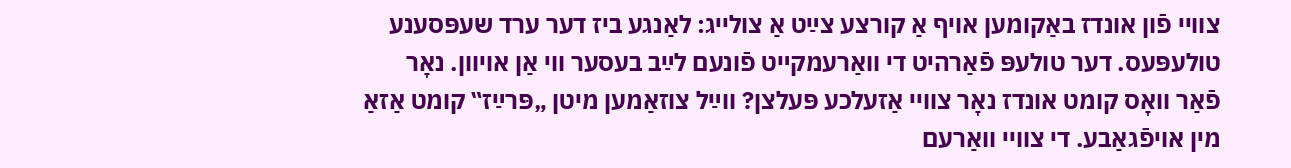צוויי פֿון אונדז באַקומען אויף אַ קורצע צײַט אַ צולייג: לאַנגע ביז דער ערד שעפּסענע טולעפּעס. דער טולעפּ פֿאַרהיט די וואַרעמקײט פֿונעם לײַב בעסער ווי אַן אויוון. נאָר פֿאַר וואָס קומט אונדז נאָר צוויי אַזעלכע פּעלצן? ווײַל צוזאַמען מיטן „פּרײַז‟ קומט אַזאַ מין אויפֿגאַבע. די צוויי וואַרעם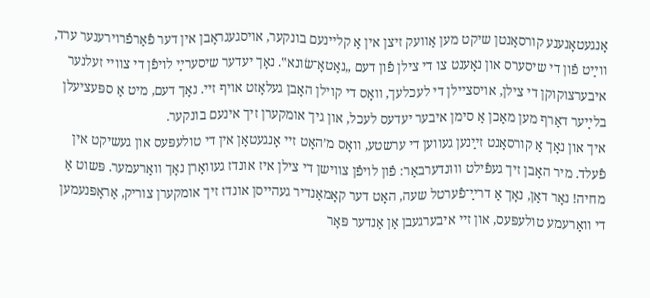אָנגעטאָנענע קורסאַנטן שיקט מען אַוועק זיצן אין אַ קליינעם בונקער, אויסגעגראָבן אין דער פֿאַרפֿרוירענער ערד, ווײַט פֿון די שיסערס און נאָענט צו די צילן פֿון דעם „נאַטאָ־שׂונא‟. נאָך יעדער שיסערײַ לויפֿן די צוויי זעלנער איבערצוקוקן די צילן, אויסציילן די לעכלעך, וואָס די קוילן האָבן געלאָזט אויף זיי. נאָך דעם, מיט אַ ספּעציעלן בלײַער דאַרף מען מאַכן אַ סימן איבער יעדעס לעכל, און גיך אומקערן זיך אינעם בונקער.
איך און נאָך אַ קורסאַנט זײַנען געווען די ערשטע, וואָס מ’האָט זיי אָנגעטאָן אין די טולעפּעס און געשיקט אין פֿעלד. מיר האָבן זיך געפֿילט וווּנדערבאַר: פֿון לויפֿן צווישן די צילן איז אונדז געוואָרן נאָך וואַרעמער. פּשוט אַ מחיה! נאָר דאַן, נאָך אַ דרײַ־פֿערטל שעה, האָט דער קאָמאַנדיר געהייסן אונדז זיך אומקערן צוריק, אַראָפּנעמען די וואַרעמע טולעפּעס, און זיי איבערגעבן אַן אַנדער פּאָר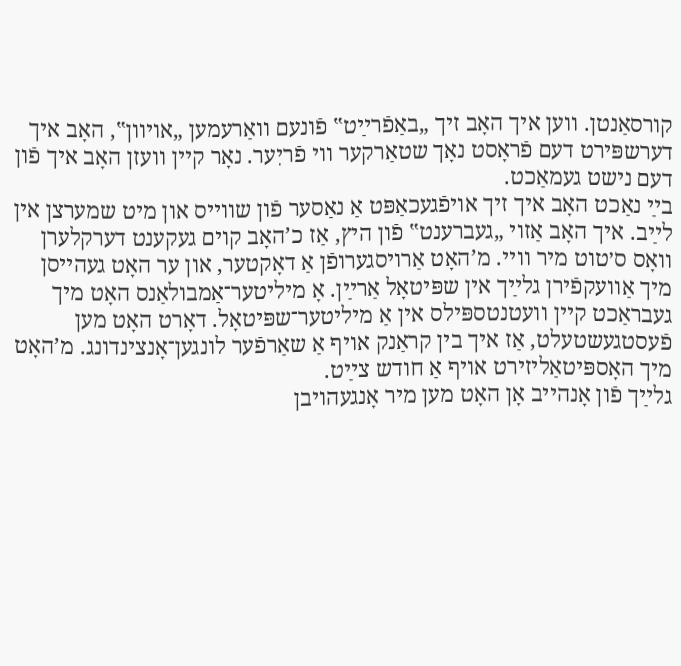קורסאַנטן. ווען איך האָב זיך „באַפֿרײַט‟ פֿונעם וואַרעמען „אויוון‟, האָב איך דערשפּירט דעם פֿראָסט נאָך שטאַרקער ווי פֿריִער. נאָר קיין וועזן האָב איך פֿון דעם נישט געמאַכט.
בײַ נאַכט האָב איך זיך אויפֿגעכאַפּט אַ נאַסער פֿון שווייס און מיט שמערצן אין לײַב. איך האָב אַזוי „געברענט‟ פֿון היץ, אַז כ’האָב קוים געקענט דערקלערן וואָס ס׳טוט מיר וויי. מ’האָט אַרויסגערופֿן אַ דאָקטער, און ער האָט געהייסן מיך אַוועקפֿירן גלײַך אין שפּיטאָל אַרײַן. אָ מיליטער־אַמבולאַנס האָט מיך געבראַכט קיין וועטנטספּילס אין אַ מיליטער־שפּיטאָל. דאָרט האָט מען פֿעסטגעשטעלט, אַז איך בין קראַנק אויף אַ שאַרפֿער לונגען־אָנצינדונג. מ’האָט מיך האָספּיטאַליזירט אויף אַ חודש צײַט.
גלײַך פֿון אָנהייב אָן האָט מען מיר אָנגעהויבן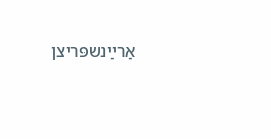אַרײַנשפּריצן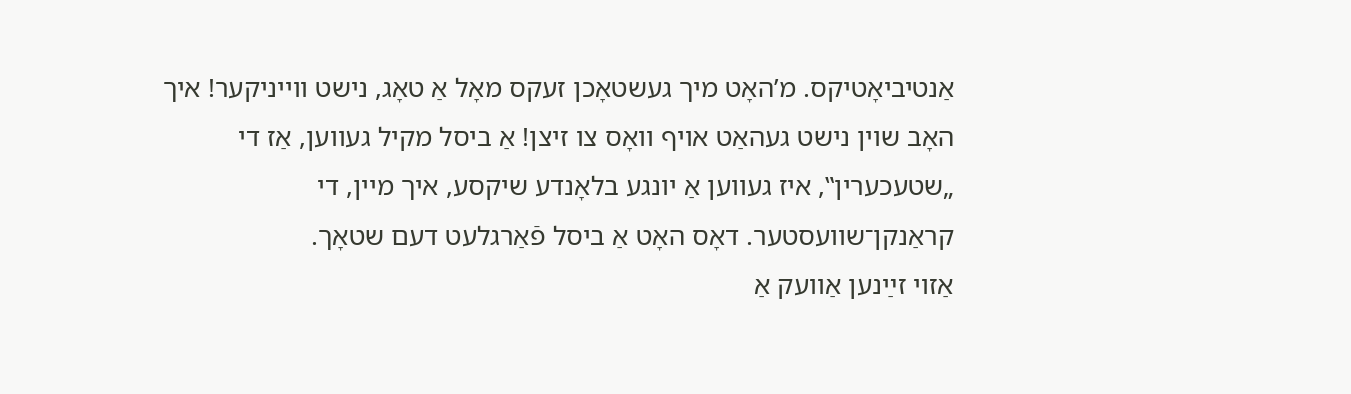אַנטיביאָטיקס. מ’האָט מיך געשטאָכן זעקס מאָל אַ טאָג, נישט ווייניקער! איך האָב שוין נישט געהאַט אויף וואָס צו זיצן! אַ ביסל מקיל געווען, אַז די „שטעכערין‟, איז געווען אַ יונגע בלאָנדע שיקסע, איך מיין, די קראַנקן־שוועסטער. דאָס האָט אַ ביסל פֿאַרגלעט דעם שטאָך.
אַזוי זײַנען אַוועק אַ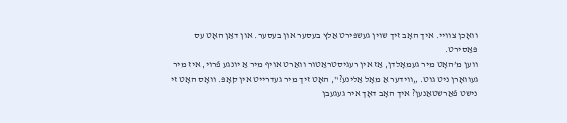וואָכן צוויי. איך האָב זיך שוין געשפּירט אַלץ בעסער און בעסער. און דאַן האָט עס פּאַסירט.
ווען מ’האָט מיר געמאָלדן, אַז אין רעגיסטראַטור וואַרט אויף מיר אַ יונגע פֿרוי, איז מיר געוואָרן ניט גוט. „ווידער אַ מאָל אַלינע?‟, האָט זיך מיר געדרייט אין קאָפּ. וואָס האָט זי נישט פֿאַרשטאַנען? איך האָב דאָך איר געגעבן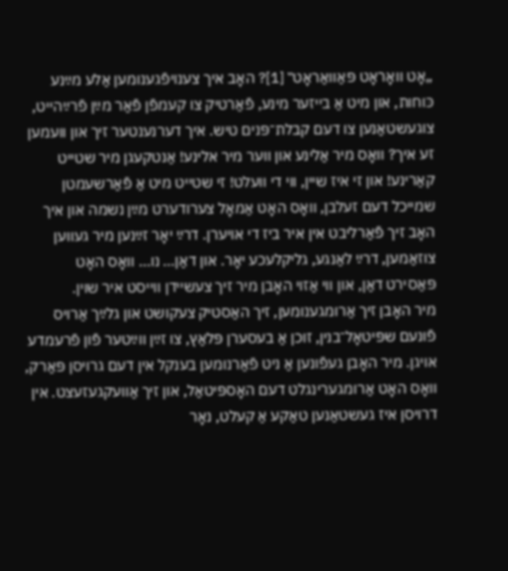„אָט וואָראָט פּאַוואַראָט‟ [1]? האָב איך צענויפֿגענומען אַלע מײַנע כּוחות, און מיט אַ בייזער מינע, פֿאַרטיק צו קעמפֿן פֿאַר מײַן פֿרײַהײט, צוגעשטאַנען צו דעם קבלת־פּנים טיש. איך דערנענטער זיך און וועמען זע איך? וואָס מיר אַלינע און ווער מיר אלינע! אַנטקעגן מיר שטייט קאַרינע! און זי איז שיין, ווי די וועלט! זי שטייט מיט אַ פֿאַרשעמטן שמייכל דעם זעלבן, וואָס האָט אַמאָל צערודערט מײַן נשמה און איך האָב זיך פֿאַרליבט אין איר ביז די אויערן. דרײַ יאָר זײַנען מיר געווען צוזאַמען, דרײַ לאַנגע, גליקלעכע יאָר. און דאַן… נו… וואָס האָט פּאַסירט דאַן, און ווי אַזוי האָבן מיר זיך צעשיידן ווייסט איר שוין.
מיר האָבן זיך אַרומגענומען, זיך האַסטיק צעקושט און גלײַך אַרויס פֿונעם שפּיטאָל־בנין, זוכן אַ בעסערן פּלאַץ, צו זײַן ווײַטער פֿון פֿרעמדע אויגן. מיר האָבן געפֿונען אַ ניט פֿאַרנומען בענקל אין דעם גרויסן פּאַרק, וואָס האָט אַרומגערינגלט דעם האָספּיטאַל, און זיך אַוועקגעזעצט. אין דרויסן איז געשטאַנען טאַקע אַ קעלט, נאָר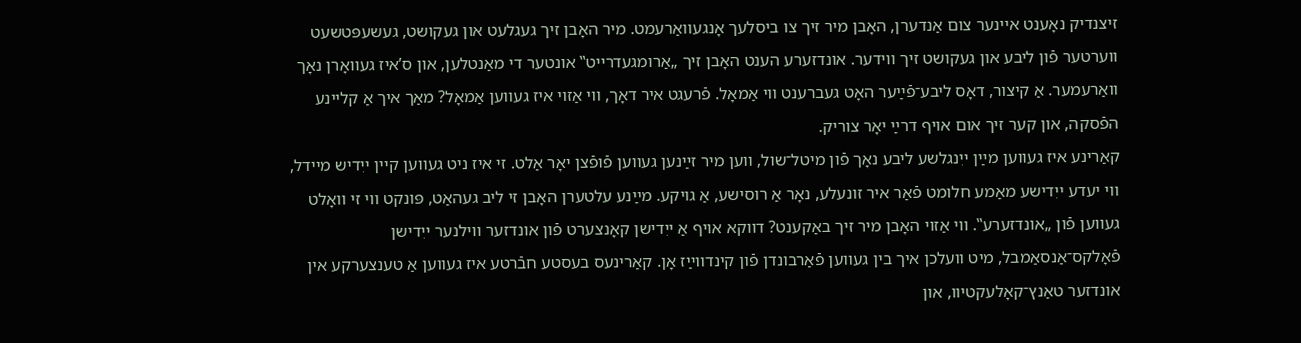זיצנדיק נאָענט איינער צום אַנדערן, האָבן מיר זיך צו ביסלעך אָנגעוואַרעמט. מיר האָבן זיך געגלעט און געקושט, געשעפּטשעט ווערטער פֿון ליבע און געקושט זיך ווידער. אונדזערע הענט האָבן זיך „אַרומגעדרייט‟ אונטער די מאַנטלען, און ס’איז געוואָרן נאָך וואַרעמער. אַ קיצור, דאָס ליבע־פֿײַער האָט געברענט ווי אַמאָל. פֿרעגט איר דאָך, ווי אַזוי איז געווען אַמאָל? מאַך איך אַ קליינע הפֿסקה, און קער זיך אום אויף דרײַ יאָר צוריק.
קאַרינע איז געווען מײַן ייִנגלשע ליבע נאָך פֿון מיטל־שול, ווען מיר זײַנען געווען פֿופֿצן יאָר אַלט. זי איז ניט געווען קיין ייִדיש מיידל, ווי יעדע ייִדישע מאַמע חלומט פֿאַר איר זונעלע, נאָר אַ רוסישע, אַ גויקע. מײַנע עלטערן האָבן זי ליב געהאַט, פּונקט ווי זי וואָלט געווען פֿון „אונדזערע‟. ווי אַזוי האָבן מיר זיך באַקענט? דווקא אויף אַ ייִדישן קאָנצערט פֿון אונדזער ווילנער ייִדישן פֿאָלקס־אַנסאַמבל, מיט וועלכן איך בין געווען פֿאַרבונדן פֿון קינדווײַז אָן. קאַרינעס בעסטע חבֿרטע איז געווען אַ טענצערקע אין אונדזער טאַנץ־קאָלעקטיוו, און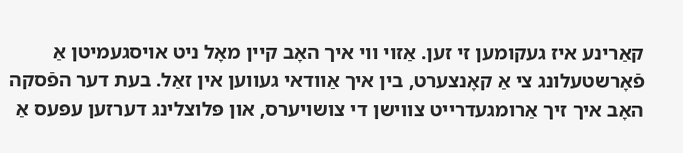קאַרינע איז געקומען זי זען. אַזוי ווי איך האָב קיין מאָל ניט אויסגעמיטן אַ פֿאָרשטעלונג צי אַ קאָנצערט, בין איך אַוודאי געווען אין זאַל. בעת דער הפֿסקה האָב איך זיך אַרומגעדרייט צווישן די צושויערס, און פּלוצלינג דערזען עפּעס אַ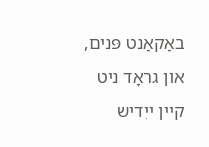באַקאַנט פּנים, און גראָד ניט קיין ייִדיש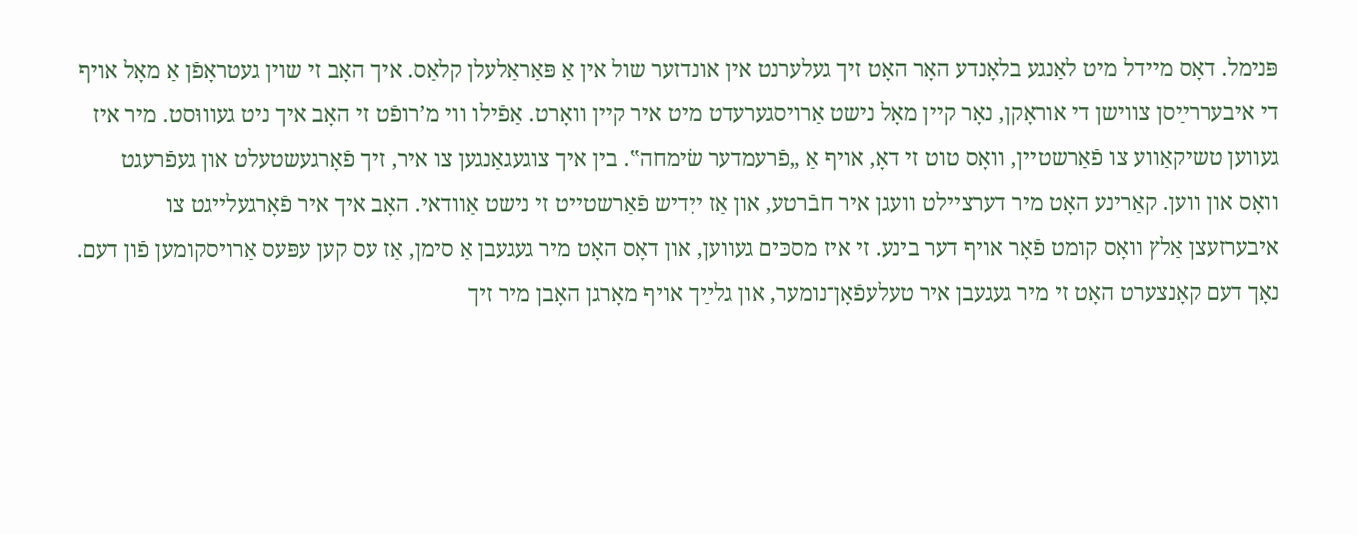פּנימל. דאָס מיידל מיט לאַנגע בלאָנדע האָר האָט זיך געלערנט אין אונדזער שול אין אַ פּאַראַלעלן קלאַס. איך האָב זי שוין געטראָפֿן אַ מאָל אויף די איבעררײַסן צווישן די אוראָקן, נאָר קיין מאָל נישט אַרויסגערעדט מיט איר קיין וואָרט. אַפֿילו ווי מ’רופֿט זי האָב איך ניט געוווּסט. מיר איז געווען טשיקאַווע צו פֿאַרשטיין, וואָס טוט זי דאָ, אויף אַ „פֿרעמדער שׂימחה‟. בין איך צוגעגאַנגען צו איר, זיך פֿאָרגעשטעלט און געפֿרעגט וואָס און ווען. קאַרינע האָט מיר דערציילט וועגן איר חבֿרטע, און אַז ייִדיש פֿאַרשטייט זי נישט אַוודאי. האָב איך איר פֿאָרגעלייגט צו איבערזעצן אַלץ וואָס קומט פֿאָר אויף דער בינע. זי איז מסכּים געווען, און דאָס האָט מיר געגעבן אַ סימן, אַז עס קען עפּעס אַרויסקומען פֿון דעם. נאָך דעם קאָנצערט האָט זי מיר געגעבן איר טעלעפֿאָן־נומער, און גלײַך אויף מאָרגן האָבן מיר זיך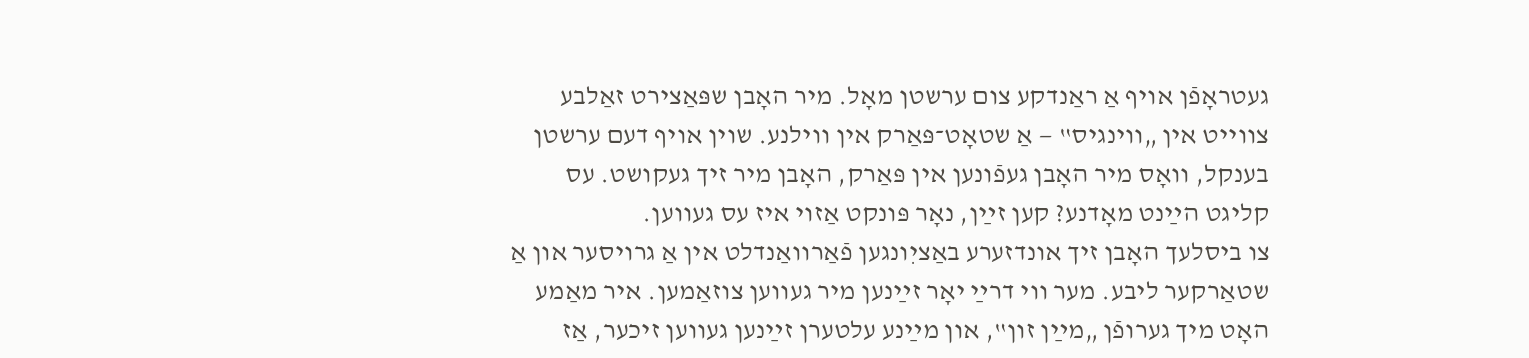געטראָפֿן אויף אַ ראַנדקע צום ערשטן מאָל. מיר האָבן שפּאַצירט זאַלבע צווייט אין „ווינגיס‟ — אַ שטאָט־פּאַרק אין ווילנע. שוין אויף דעם ערשטן בענקל, וואָס מיר האָבן געפֿונען אין פּאַרק, האָבן מיר זיך געקושט. עס קליגט הײַנט מאָדנע? קען זײַן, נאָר פּונקט אַזוי איז עס געווען.
צו ביסלעך האָבן זיך אונדזערע באַציִונגען פֿאַרוואַנדלט אין אַ גרויסער און אַ שטאַרקער ליבע. מער ווי דרײַ יאָר זײַנען מיר געווען צוזאַמען. איר מאַמע האָט מיך גערופֿן „מײַן זון‟, און מײַנע עלטערן זײַנען געווען זיכער, אַז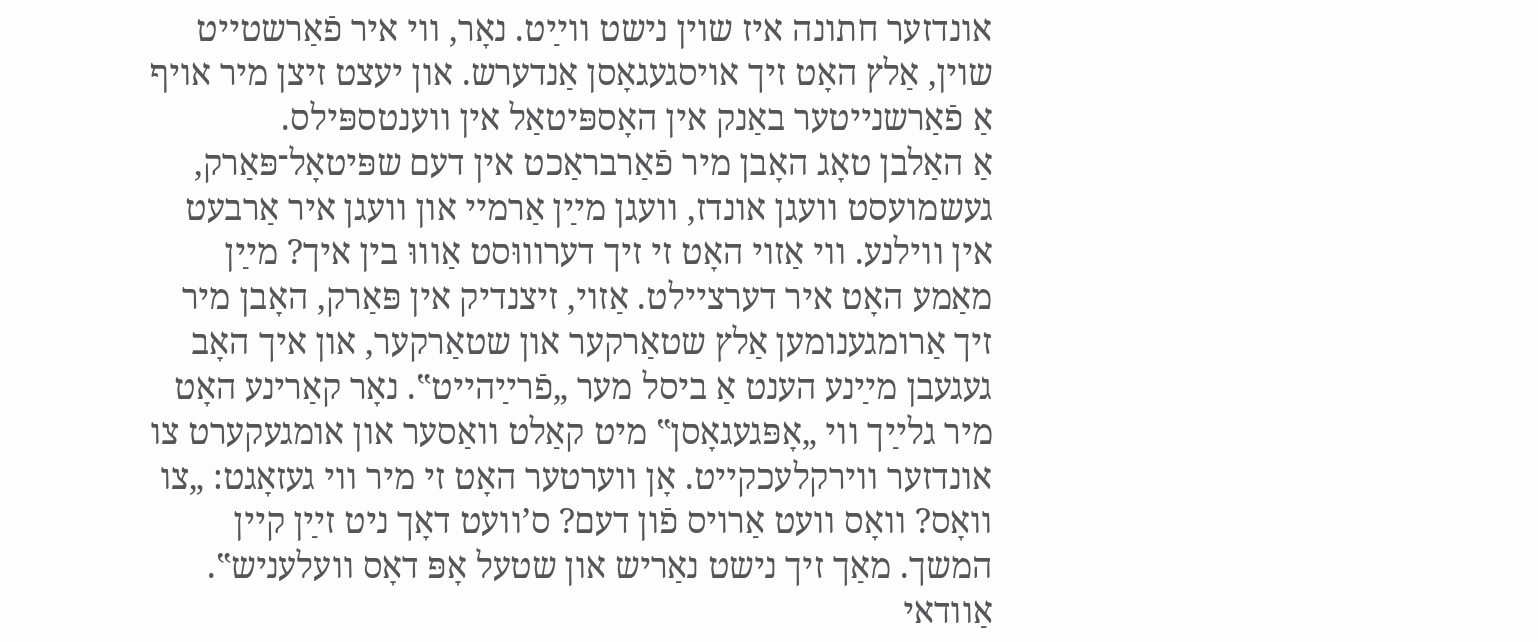אונדזער חתונה איז שוין נישט ווײַט. נאָר, ווי איר פֿאַרשטייט שוין, אַלץ האָט זיך אויסגעגאָסן אַנדערש. און יעצט זיצן מיר אויף אַ פֿאַרשנייטער באַנק אין האָספּיטאַל אין ווענטספּילס.
אַ האַלבן טאָג האָבן מיר פֿאַרבראַכט אין דעם שפּיטאָל־פּאַרק, געשמועסט וועגן אונדז, וועגן מײַן אַרמיי און וועגן איר אַרבעט אין ווילנע. ווי אַזוי האָט זי זיך דערוווּסט אַוווּ בין איך? מײַן מאַמע האָט איר דערציילט. אַזוי, זיצנדיק אין פּאַרק, האָבן מיר זיך אַרומגענומען אַלץ שטאַרקער און שטאַרקער, און איך האָב געגעבן מײַנע הענט אַ ביסל מער „פֿרײַהײט‟. נאָר קאַרינע האָט מיר גלײַך ווי „אָפּגעגאָסן‟ מיט קאַלט וואַסער און אומגעקערט צו אונדזער ווירקלעכקײט. אָן ווערטער האָט זי מיר ווי געזאָגט: „צו וואָס? וואָס וועט אַרויס פֿון דעם? ס’וועט דאָך ניט זײַן קיין המשך. מאַך זיך נישט נאַריש און שטעל אָפּ דאָס וועלעניש‟. אַוודאי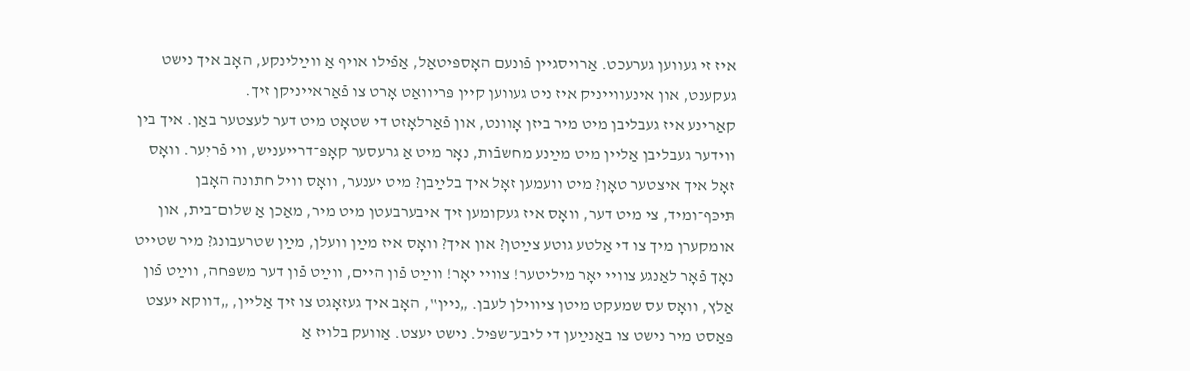איז זי געווען גערעכט. אַרויסגיין פֿונעם האָספּיטאַל, אַפֿילו אויף אַ ווײַלינקע, האָב איך נישט געקענט, און אינעווייניק איז ניט געווען קיין פּריוואַט אָרט צו פֿאַראייניקן זיך.
קאַרינע איז געבליבן מיט מיר ביזן אָוונט, און פֿאַרלאָזט די שטאָט מיט דער לעצטער באַן. איך בין ווידער געבליבן אַליין מיט מײַנע מחשבֿות, נאָר מיט אַ גרעסער קאָפּ־דרייעניש, ווי פֿריִער. וואָס זאָל איך איצטער טאָן? מיט וועמען זאָל איך בלײַבן? מיט יענער, וואָס וויל חתונה האָבן תּיכּף־ומיד, צי מיט דער, וואָס איז געקומען זיך איבערבעטן מיט מיר, מאַכן אַ שלום־בית, און אומקערן מיך צו די אַלטע גוטע צײַטן? און איך? וואָס איז מײַן וועלן, מײַן שטרעבונג? מיר שטייט נאָך פֿאָר לאַנגע צוויי יאָר מיליטער! צוויי יאָר! ווײַט פֿון היים, ווײַט פֿון דער משפּחה, ווײַט פֿון אַלץ, וואָס עס שמעקט מיטן ציווילן לעבן. „ניין‟, האָב איך געזאָגט צו זיך אַליין, „דווקא יעצט פּאַסט מיר נישט צו באַנײַען די ליבע־שפּיל. נישט יעצט. אַוועק בלויז אַ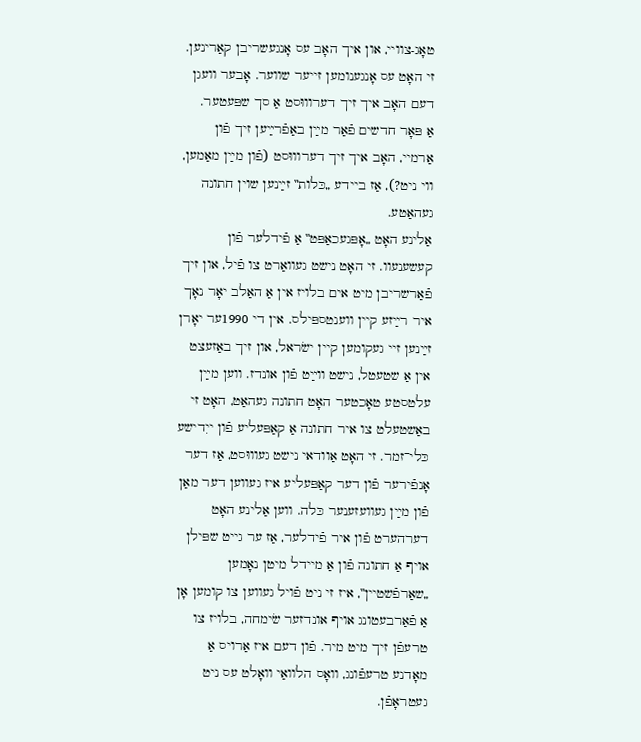טאָג-צוויי, און איך האָב עס אָנגעשריבן קאַרינען. זי האָט עס אָנגענומען זייער שווער. אָבער וועגן דעם האָב איך זיך דערוווּסט אַ סך שפּעטער.
אַ פּאָר חדשים פֿאַר מײַן באַפֿרײַען זיך פֿון אַרמיי, האָב איך זיך דערוווּסט (פֿון מײַן מאַמען, ווי ניט?), אַז ביידע „כּלות‟ זײַנען שוין חתונה געהאַטע.
אַלינע האָט „אָפּגעכאַפּט‟ אַ פֿידלער פֿון קעשענעוו. זי האָט נישט געוואַרט צו פֿיל, און זיך פֿאַרשריבן מיט אים בלויז אין אַ האַלב יאָר נאָך איר רײַזע קיין ווענטספּילס. אין די 1990ער יאָרן זײַנען זיי געקומען קיין ישׂראל, און זיך באַזעצט אין אַ שטעטל, נישט ווײַט פֿון אונדז. ווען מײַן עלטסטע טאָכטער האָט חתונה געהאַט, האָט זי באַשטעלט צו איר חתונה אַ קאַפּעליע פֿון ייִדישע כּלי־זמר. זי האָט אַוודאי נישט געוווּסט, אַז דער אָנפֿירער פֿון דער קאַפּעליע איז געווען דער מאַן פֿון מײַן געוועזענער כּלה. ווען אַלינע האָט דערהערט פֿון איר פֿידלער, אַז ער גייט שפּילן אויף אַ חתונה פֿון אַ מיידל מיטן נאָמען „שאַרפֿשטיין‟, איז זי ניט פֿויל געווען צו קומען אָן אַ פֿאַרבעטונג אויף אונדזער שׂימחה, בלויז צו טרעפֿן זיך מיט מיר. פֿון דעם איז אַרויס אַ מאָדנע טרעפֿונג, וואָס הלוואַי וואָלט עס ניט געטראָפֿן.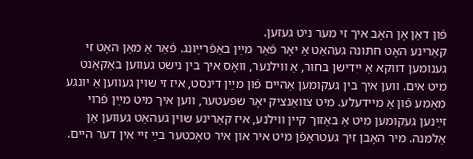פֿון דאַן אָן האָב איך זי מער ניט געזען.
קאַרינע האָט חתונה געהאַט אַ יאָר פֿאַר מײַן באַפֿרײַונג. פֿאַר אַ מאַן האָט זי גענומען דווקא אַ ייִדישן בחור, אַ ווילנער, וואָס איך בין נישט געווען באַקאַנט מיט אים. ווען איך בין געקומען אַהיים פֿון מײַן דינסט, איז זי שוין געווען אַ יונגע מאַמע פֿון אַ מיידעלע. מיט צוואַנציק יאָר שפּעטער, ווען איך מיט מײַן פֿרוי זײַנען געקומען מיט אַ באַזוך קיין ווילנע, איז קאַרינע שוין געהאַט געווען אַן אַלמנה. מיר האָבן זיך געטראָפֿן מיט איר און איר טאָכטער בײַ זיי אין דער היים.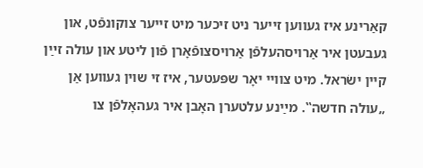קאַרינע איז געווען זייער ניט זיכער מיט זייער צוקונפֿט, און געבעטן איר אַרויסהעלפֿן אַרויסצופֿאָרן פֿון ליטע און עולה זײַן קיין ישׂראל. מיט צוויי יאָר שפּעטער, איז זי שוין געווען אַן „עולה חדשה‟. מײַנע עלטערן האָבן איר געהאָלפֿן צו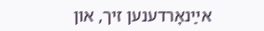אײַנאָרדענען זיך, און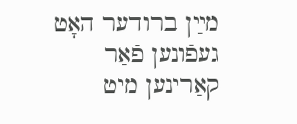מײַן ברודער האָט געפֿונען פֿאַר קאַרינען מיט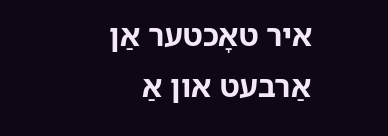איר טאָכטער אַן אַרבעט און אַ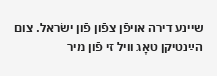שיינע דירה אויפֿן צפֿון פֿון ישׂראל. צום הײַנטיקן טאָג וויל זי פֿון מיר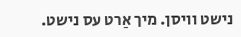נישט וויסן. מיך אַרט עס נישט.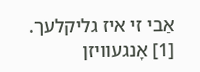אַבי זי איז גליקלעך.
[1] אָנגעוויזן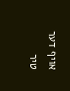אויף דער טיר